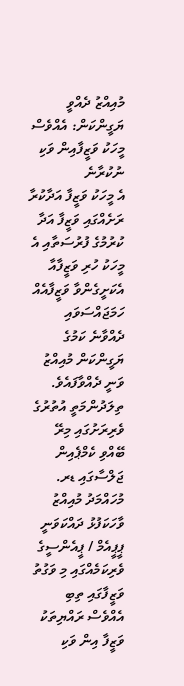މުއިއްޒު ދެއްވީ ޔަގީންކަން: އެއްވެސް މީހަކު ވަޒީފާއިން ވަކި ނުކުރާނެ
އެ މީހަކު ވަޒީފާ އަދާކުރާ ރަށެއްގައި ވަޒީފާ އަދާ ކުރުމުގެ ފުރުސަތާއި އެ މީހަކު ހުރި ވަޒީފާއާ އެކަށީގެންވާ ވަޒީފާއެއް ހަމަޖައްސަވައި ދެއްވާނެ ކަމުގެ ޔަގީންކަން މުއިއްޒު ވަނީ ދެއްވާފައެވެ.
ތިލަދުންމަތީ އުތުރުގެ ވެރިރަށުގައި މިރޭ ބޭއްވި ކެމްޕެއިން ޖަލްސާގައި ޑރ. މުހައްމަދު މުއިއްޒު ވާހަކަފުޅު ދައްކަވަނީ
ޕީޕީއެމް / ޕީއެންސީގެ ވެރިކަމެއްގައި މި ވަގުތު ވަޒީފާގައި ތިބި އެއްވެސް ރައްޔިތަކު ވަޒީފާ އިން ވަކި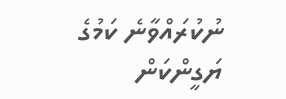ނުކުރައްވާނެ ކަމުގެ ޔަގީންކަން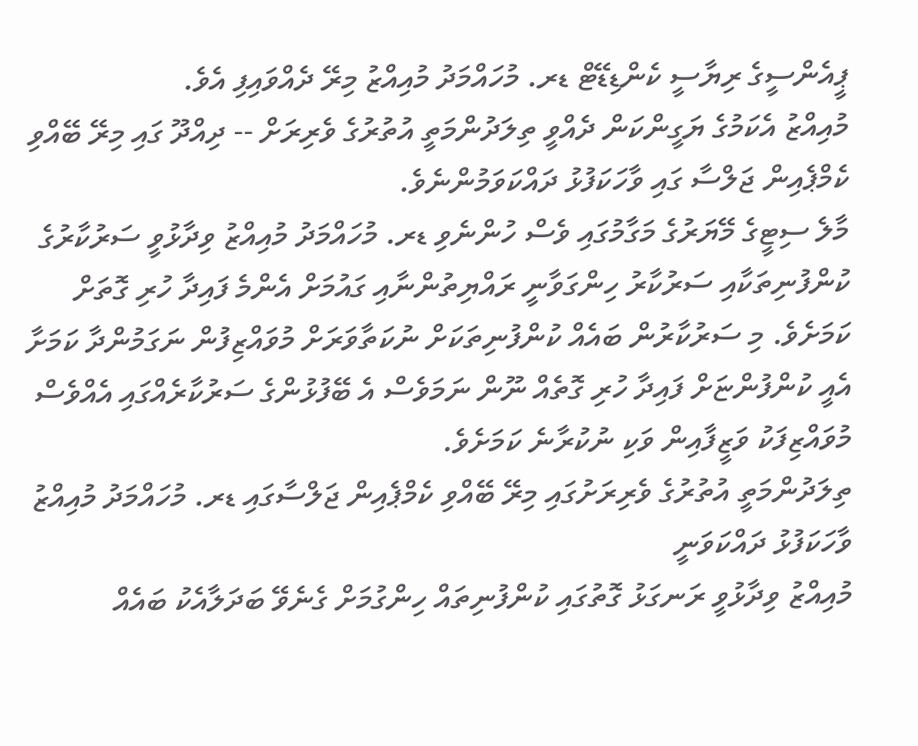ޕީއެންސީގެ ރިޔާސީ ކެންޑިޑޭޓް ޑރ. މުހައްމަދު މުއިއްޒު މިރޭ ދެއްވައިފި އެވެ.
މުއިއްޒު އެކަމުގެ ޔަގީންކަން ދެއްވީ ތިލަދުންމަތީ އުތުރުގެ ވެރިރަށް -- ދިއްދޫ ގައި މިރޭ ބޭއްވި ކެމްޕެއިން ޖަލްސާ ގައި ވާހަކަފުޅު ދައްކަވަމުންނެވެ.
މާލެ ސިޓީގެ މޭޔަރުގެ މަގާމުގައި ވެސް ހުންނެވި ޑރ. މުހައްމަދު މުއިއްޒު ވިދާޅުވީ ސަރުކާރުގެ ކުންފުނިތަކާއި ސަރުކާރު ހިންގަވާނީ ރައްޔިތުންނާއި ގައުމަށް އެންމެ ފައިދާ ހުރި ގޮތަށް ކަމަށެވެ. މި ސަރުކާރުން ބައެއް ކުންފުނިތަކަށް ނުކަތާވަރަށް މުވައްޒިފުން ނަގަމުންދާ ކަމަށާ އެއީ ކުންފުންޏަށް ފައިދާ ހުރި ގޮތެއް ނޫން ނަމަވެސް އެ ބޭފުޅުންގެ ސަރުކާރެއްގައި އެއްވެސް މުވައްޒިފަކު ވަޒީފާއިން ވަކި ނުކުރާނެ ކަމަށެވެ.
ތިލަދުންމަތީ އުތުރުގެ ވެރިރަށުގައި މިރޭ ބޭއްވި ކެމްޕެއިން ޖަލްސާގައި ޑރ. މުހައްމަދު މުއިއްޒު ވާހަކަފުޅު ދައްކަވަނީ
މުއިއްޒު ވިދާޅުވީ ރަނގަޅު ގޮތުގައި ކުންފުނިތައް ހިންގުމަށް ގެނެވޭ ބަދަލާއެކު ބައެއް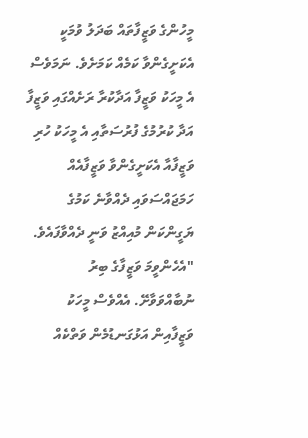މީހުންގެ ވަޒީފާތައް ބަދަލު ވުމަކީ އެކަށީގެންވާ ކަމެއް ކަމަށެވެ. ނަމަވެސް އެ މީހަކު ވަޒީފާ އަދާކުރާ ރަށެއްގައި ވަޒީފާ އަދާ ކުރުމުގެ ފުރުސަތާއި އެ މީހަކު ހުރި ވަޒީފާއާ އެކަށީގެންވާ ވަޒީފާއެއް ހަމަޖައްސަވައި ދެއްވާނެ ކަމުގެ ޔަގީންކަން މުއިއްޒު ވަނީ ދެއްވާފައެވެ.
"އެހެންވީމަ ވަޒީފާގެ ބިރު ނުބާއްވަވާށޭ. އެއްވެސް މީހަކު ވަޒީފާއިން އަޅުގަނޑުމެން ވަތްކެއް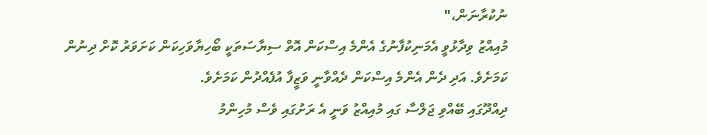ނުކުރާނަން،"
މުއިއްޒު ވިދާޅުވީ އެމަނިކުފާނުގެ އެންމެ އިސްކަން އޮތް ސިޔާސަތަކީ ބޯހިޔާވަހިކަން ކަށަވަރު ކޮށް ދިނުން ކަމަށެވެ. އަދި ދެން އެންމެ އިސްކަން ދެއްވާނީ ވަޒީފާ އުފެއްދުން ކަމަށެވެ.
ދިއްދޫގައި ބޭއްވި ޖަލްސާ ގައި މުއިއްޒު ވަނީ އެ ރަށުގައި ވެސް މުހިންމު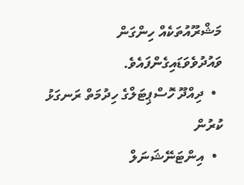މަޝްރޫއުތަކެއް ހިންގަން ވައުދުވެވަޑައިގެންފައެވެ.
  •  ދިއްދޫ ހޮސްޕިޓަލްގެ ހިދުމަތް ރަނގަޅު ކުރުން
  •  އިންޓަނޭޝަނަލް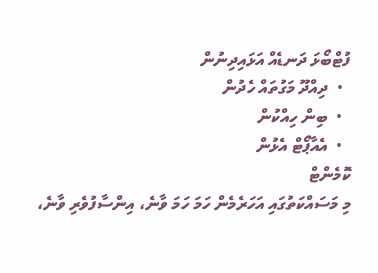ފުޓްބޯޅަ ދަނޑެއް އަޅައިދިނުން
  •  ދިއްދޫ މަގުތައް ހެދުން
  •  ބިން ހިއްކުން
  •  އެއާޕޯޓް އެޅުން
ކޮމެންޓް
މި މަސައްކަތުގައި އަހަރެމެން ހަމަ ހަމަ ވާނެ، އިންސާފުވެރި ވާނެ،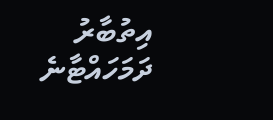އިތުބާރު ދަމަހައްޓާނެ